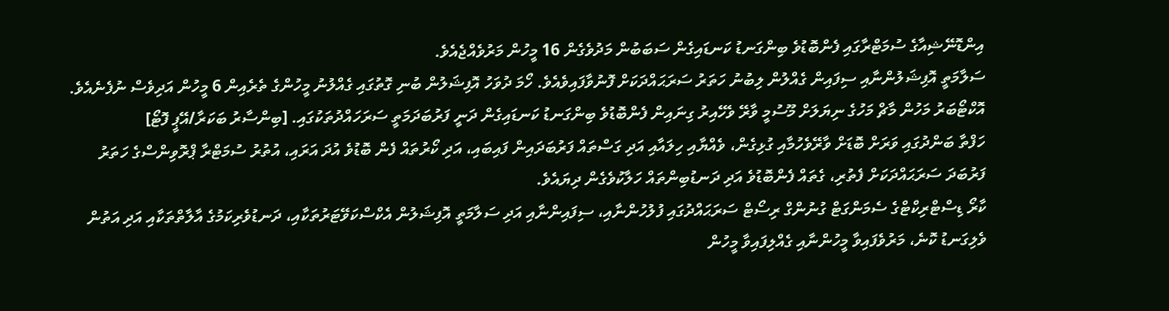އިންޑޮނޭޝިއާގެ ސުމަޓްރާގައި ފެންބޮޑުވެ ބިންގަނޑު ކަނޑައިގެން ސަބަބުން މަދުވެގެން 16 މީހުން މަރުވެއްޖެއެވެ.
ސަލާމަތީ އޮފިޝަލުންނާއި ސިފައިން ގެއްލުން ލިބުނު ހަތަރު ސަރަޙައްދަކަށް ފޮނުވާފައިވެއެވެ. ހޯމަ ދުވަހު އޮފިޝަލުން ބުނި ގޮތުގައި ގެއްލުނު މީހުންގެ ތެރެއިން 6 މީހުން އަދިވެސް ނުފެނެއެވެ.
އޮކްޓޯބަރު މަހުން މާޗް މަހުގެ ނިޔަލަށް މޫސުމީ ވާރޭ ވެހޭއިރު ގިނައިން ފެންބޮޑުވެ ބިންގަނޑު ކަނޑައިގެން ދަނީ ފަރުބަދަމަތީ ސަރަހައްދުތަކުގައި. [ބިންސާރު ބަކަރާ/އޭޕީ ފޮޓޯ]
ހަފްތާ ބަންދުގައި ވަރަށް ބޮޑަށް ވާރޭވެހުމާއި ގުޅިގެން، ވެއްޔާއި ހިލައާއި އަދި ގަސްތައް ފަރުބަދައިން ފައިބައި، އަދި ކޯރުތައް ފެން ބޮޑުވެ އުދަ އަރައި، އުތުރު ސުމަޓްރާ ޕްރޮވިންސްގެ ހަތަރު ފަރުބަދަ ސަރަޙައްދަކަށް ފެތުރި، ގެތައް ފެންބޮޑުވެ އަދި ދަނޑުބިންތައް ހަލާކުވެގެން ދިޔައެވެ.
ކާރޯ ޑިސްޓްރިކްޓްގެ ސެމަންގަޓް ގުނުންގް ރިސޯޓް ސަރަޙައްދުގައި ފުލުހުންނާއި، ސިފައިންނާއި އަދި ސަލާމަތީ އޮފިޝަލުން އެކްސްކަވޭޓަރުތަކާއި، ދަނޑުވެރިކަމުގެ އާލާތްތަކާއި އަދި އަތުން ވެލިގަނޑު ކޮނެ، މަރުވެފައިވާ މީހުންނާއި ގެއްލިފައިވާ މީހުން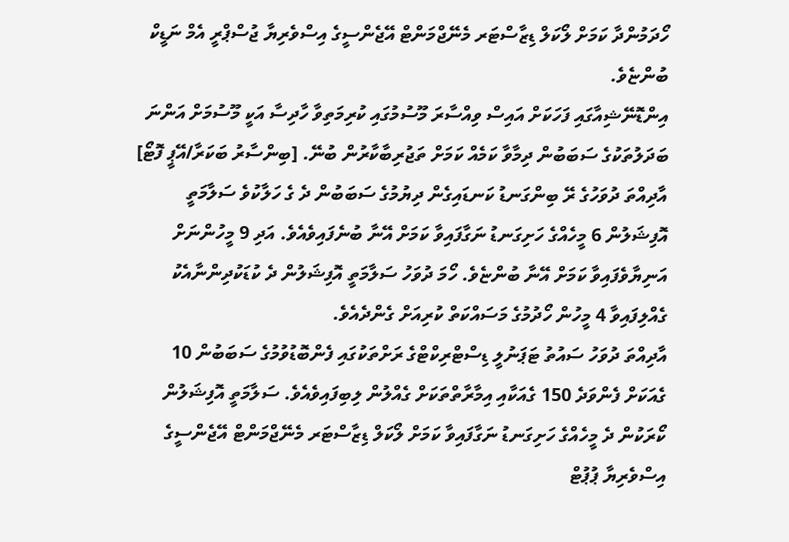ހޯދަމުންދާ ކަމަށް ލޯކަލް ޑިޒާސްޓަރ މެނޭޖްމަންޓް އޭޖެންސީގެ އިސްވެރިޔާ ޖުސްޕްރީ އެމް ނަޑީކް ބުންޏެވެ.
އިންޑޮނޭޝިއާގައި ފަހަކަށް އައިސް ވިއްސާރަ މޫސުމުގައި ކުރިމަތިވާ ހާދިސާ އަކީ މޫސުމަށް އަންނަ ބަދަލުތަކުގެ ސަބަބުން ދިމާވާ ކަމެއް ކަމަށް ތަޖުރިބާކާރުން ބުނޭ. [ބިންސާރު ބަކަރާ/އޭޕީ ފޮޓޯ]
އާދިއްތަ ދުވަހުގެ ރޭ ބިންގަނޑު ކަނޑައިގެން ދިޔުމުގެ ސަބަބުން ދެ ގެ ހަލާކުވެ ސަލާމަތީ އޮފިޝަލުން 6 މީހެއްގެ ހަށިގަނޑު ނަގާފައިވާ ކަމަށް އޭނާ ބުނެފައިވެއެވެ. އަދި 9 މީހުންނަށް އަނިޔާވެފައިވާ ކަމަށް އޭނާ ބުންޏެވެ. ހޯމަ ދުވަހު ސަލާމަތީ އޮފިޝަލުން ދެ ކުޑަކުދިންނާއެކު ގެއްލިފައިވާ 4 މީހުން ހޯދުމުގެ މަސައްކަތް ކުރިއަށް ގެންދެއެވެ.
އާދިއްތަ ދުވަހު ސައުތު ޓަޕަނުލީ ޑިސްޓްރިކްޓްގެ ރަށްތަކުގައި ފެންބޮޑުވުމުގެ ސަބަބުން 10 ގެއަކަށް ފެންވަދެ 150 ގެއަކާއި އިމާރާތްތަކަށް ގެއްލުން ލިބިފައިވެއެވެ. ސަލާމަތީ އޮފިޝަލުން ކޯރަކުން ދެ މީހެއްގެ ހަށިގަނޑު ނަގާފައިވާ ކަމަށް ލޯކަލް ޑިޒާސްޓަރ މެނޭޖްމަންޓް އޭޖެންސީގެ އިސްވެރިޔާ ޕުޕުޓް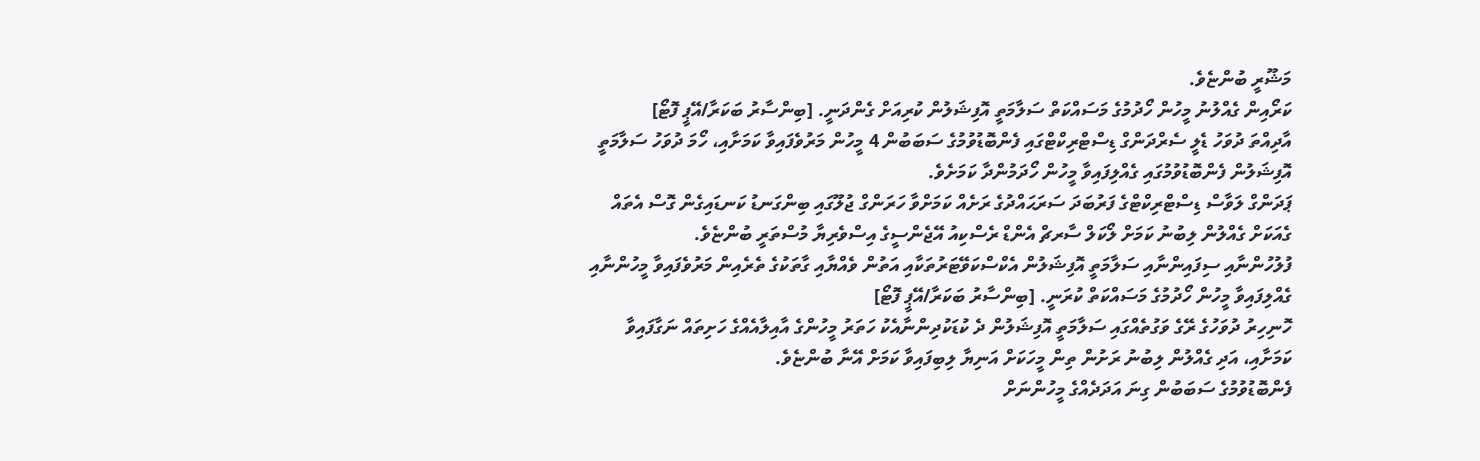މަޝޫރީ ބުންޏެވެ.
ކަރޯއިން ގެއްލުނު މީހުން ހޯދުމުގެ މަސައްކަތް ސަލާމަތީ އޮފިޝަލުން ކުރިއަށް ގެންދަނީ. [ބިންސާރު ބަކަރާ/އޭޕީ ފޮޓޯ]
އާދިއްތަ ދުވަހު ޑެލީ ސެރްދަންގް ޑިސްޓްރިކްޓްގައި ފެންބޮޑުވުމުގެ ސަބަބުން 4 މީހުން މަރުވެފައިވާ ކަމަށާއި، ހޯމަ ދުވަހު ސަލާމަތީ އޮފިޝަލުން ފެންބޮޑުވުމުގައި ގެއްލިފައިވާ މީހުން ހޯދަމުންދާ ކަމަށެވެ.
ޕަދަންގް ލަވާސް ޑިސްޓްރިކްޓްގެ ފަރުބަދަ ސަރަޙައްދުގެ ރަށެއް ކަމަށްވާ ހަރަންގް ޖުލޫގައި ބިންގަނޑު ކަނޑައިގެން ގޮސް އެތައް ގެއަކަށް ގެއްލުން ލިބުނު ކަމަށް ލޯކަލް ސާރޗް އެންޑް ރެސްކިއު އޭޖެންސީގެ އިސްވެރިޔާ މުސްތަރީ ބުންޏެވެ.
ފުލުހުންނާއި ސިފައިންނާއި ސަލާމަތީ އޮފިޝަލުން އެކްސްކަވޭޓަރުތަކާއި އަތުން ވެއްޔާއި ގާތަކުގެ ތެރެއިން މަރުވެފައިވާ މީހުންނާއި ގެއްލިފައިވާ މީހުން ހޯދުމުގެ މަސައްކަތް ކުރަނީ. [ބިންސާރު ބަކަރާ/އޭޕީ ފޮޓޯ]
ހޮނިހިރު ދުވަހުގެ ރޭގެ ވަގުތެއްގައި ސަލާމަތީ އޮފިޝަލުން ދެ ކުޑަކުދިންނާއެކު ހަތަރު މީހުންގެ އާއިލާއެއްގެ ހަށިތައް ނަގާފައިވާ ކަމަށާއި، އަދި ގެއްލުން ލިބުނު ރަށުން ތިން މީހަކަށް އަނިޔާ ލިބިފައިވާ ކަމަށް އޭނާ ބުންޏެވެ.
ފެންބޮޑުވުމުގެ ސަބަބުން ގިނަ އަދަދެއްގެ މީހުންނަށް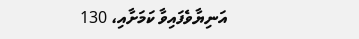އަނިޔާވެފައިވާ ކަމަށާއި، 130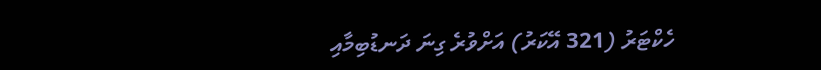ހެކްޓަރު (321 އޭކަރު) އަށްވުރެ ގިނަ ދަނޑުބިމާއި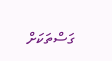ގަސްތަކަށް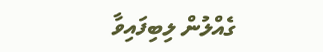ގެއްލުން ލިބިފައިވާ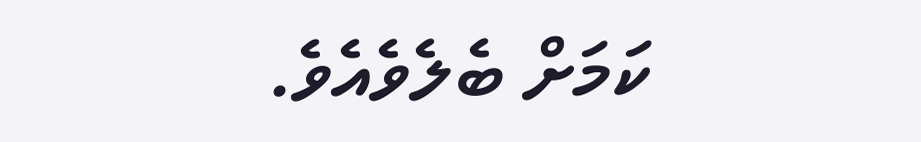ކަމަށް ބެލެވެއެވެ.